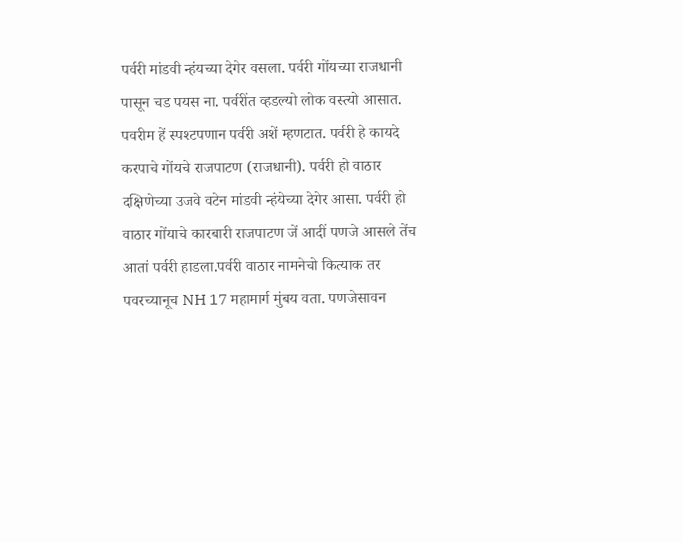पर्वरी मांडवी न्हंयच्या देगेर वसला. पर्वरी गोंयच्या राजधानी पासून चड पयस ना. पर्वरींत व्हडल्यो लोक वस्त्यो आसात. पवरीम हें स्पश्टपणान पर्वरी अशें म्हणटात. पर्वरी हे कायदे करपाचे गोंयचे राजपाटण (राजधानी). पर्वरी हो वाठार दक्षिणेच्या उजवे वटेन मांडवी न्हंयेच्या देगेर आसा. पर्वरी हो वाठार गोंयाचे कारबारी राजपाटण जें आदीं पणजे आसले तेंच आतां पर्वरी हाडला.पर्वरी वाठार नामनेचो कित्याक तर पवरच्यानूच NH 17 महामार्ग मुंबय वता. पणजेसावन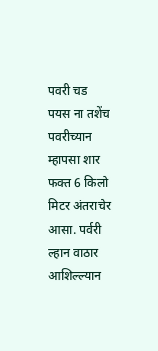पवरी चड पयस ना तशेंच पवरीच्यान म्हापसा शार फक्त 6 किलो मिटर अंतराचेर आसा. पर्वरी ल्हान वाठार आशिल्ल्यान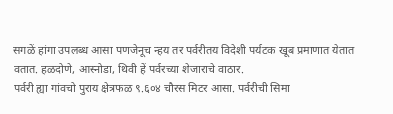सगळें हांगा उपलब्ध आसा पणजेनूच न्हय तर पर्वरीतय विदेशी पर्यटक खूब प्रमाणात येतात वतात. हळदोणे, आस्नोडा, थिवी हें पर्वरच्या शेजाराचे वाठार.
पर्वरी ह्या गांवचो पुराय क्षेत्रफळ ९.६०४ चौरस मिटर आसा. पर्वरीची सिमा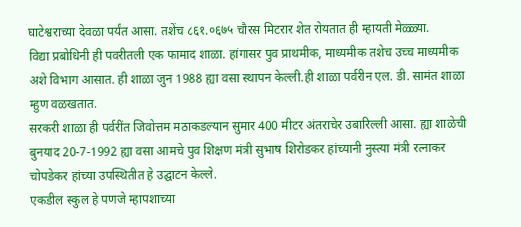घाटेश्वराच्या देवळा पर्यंत आसा. तशेंच ८६१.०६७५ चौरस मिटरार शेत रोयतात ही म्हायती मेळ्ळ्या.
विद्या प्रबोधिनी ही पवरीतली एक फामाद शाळा. हांगासर पुव प्राथमीक, माध्यमीक तशेच उच्च माध्यमीक अशे विभाग आसात. ही शाळा जुन 1988 ह्या वसा स्थापन केल्ली.ही शाळा पर्वरीन एल. डी. सामंत शाळा म्हुण वळखतात.
सरकरी शाळा ही पर्वरींत जिवोत्तम मठाकडल्यान सुमार 400 मीटर अंतराचेर उबारिल्ली आसा. ह्या शाळेची बुनयाद 20-7-1992 ह्या वसा आमचे पुव शिक्षण मंत्री सुभाष शिरोडकर हांच्यानी नुस्त्या मंत्री रत्नाकर चोपडेकर हांच्या उपस्थितीत हे उद्घाटन केल्ले.
एकडील स्कुल हे पणजे म्हापशाच्या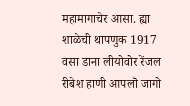महामागाचेर आसा. ह्या शाळेची थापणुक 1917 वसा डाना लीयोवोर रेंजल रीबेश हाणी आपलॊ जागो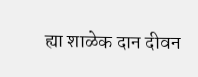ह्या शाळेक दान दीवन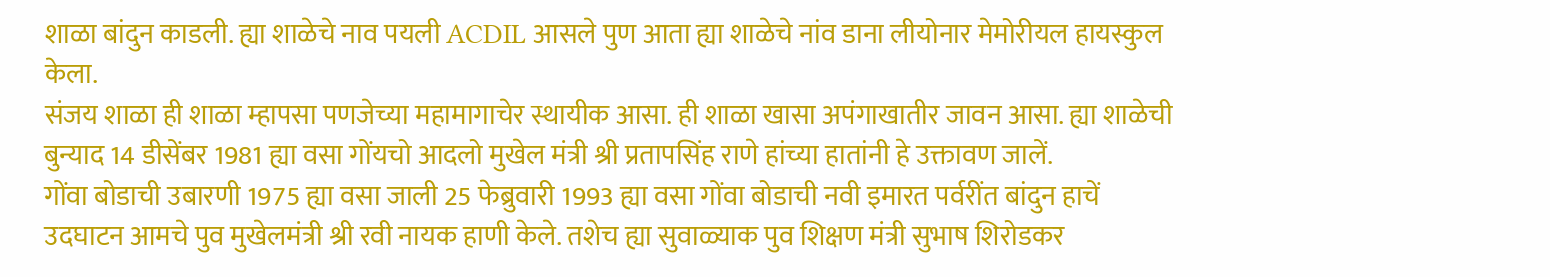शाळा बांदुन काडली. ह्या शाळेचे नाव पयली ACDIL आसले पुण आता ह्या शाळेचे नांव डाना लीयोनार मेमोरीयल हायस्कुल केला.
संजय शाळा ही शाळा म्हापसा पणजेच्या महामागाचेर स्थायीक आसा. ही शाळा खासा अपंगाखातीर जावन आसा. ह्या शाळेची बुन्याद 14 डीसेंबर 1981 ह्या वसा गोंयचो आदलो मुखेल मंत्री श्री प्रतापसिंह राणे हांच्या हातांनी हे उक्तावण जालें.
गोंवा बोडाची उबारणी 1975 ह्या वसा जाली 25 फेब्रुवारी 1993 ह्या वसा गोंवा बोडाची नवी इमारत पर्वरींत बांदुन हाचें उदघाटन आमचे पुव मुखेलमंत्री श्री रवी नायक हाणी केले. तशेच ह्या सुवाळ्याक पुव शिक्षण मंत्री सुभाष शिरोडकर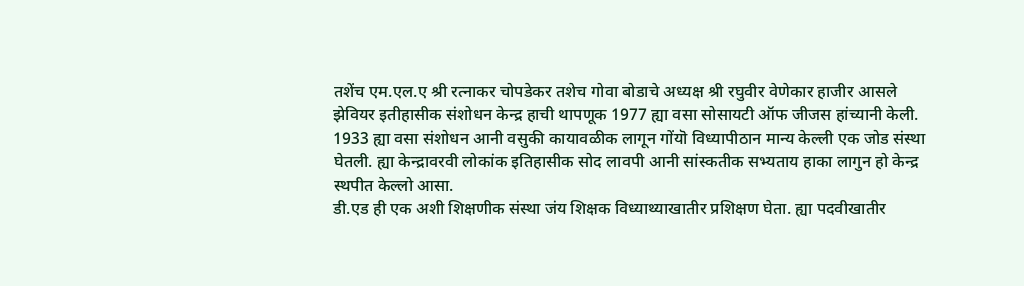तशेंच एम.एल.ए श्री रत्नाकर चोपडेकर तशेच गोवा बोडाचे अध्यक्ष श्री रघुवीर वेणेकार हाजीर आसले
झेवियर इतीहासीक संशोधन केन्द्र हाची थापणूक 1977 ह्या वसा सोसायटी ऑफ जीजस हांच्यानी केली. 1933 ह्या वसा संशोधन आनी वसुकी कायावळीक लागून गोंयॊ विध्यापीठान मान्य केल्ली एक जोड संस्था घेतली. ह्या केन्द्रावरवी लोकांक इतिहासीक सोद लावपी आनी सांस्कतीक सभ्यताय हाका लागुन हो केन्द्र स्थपीत केल्लो आसा.
डी.एड ही एक अशी शिक्षणीक संस्था जंय शिक्षक विध्याथ्याखातीर प्रशिक्षण घेता. ह्या पदवीखातीर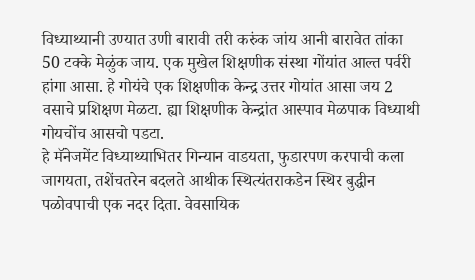विध्याथ्यानी उण्यात उणी बारावी तरी करुंक जांय आनी बारावेत तांका 50 टक्के मेळुंक जाय. एक मुखेल शिक्षणीक संस्था गोंयांत आल्त पर्वरी हांगा आसा. हे गोयंचे एक शिक्षणीक केन्द्र उत्तर गोयांत आसा जय 2 वसाचे प्रशिक्षण मेळटा. ह्या शिक्षणीक केन्द्रांत आस्पाव मेळपाक विध्याथी गोयचोंच आसचो पडटा.
हे मॅनेजमेंट विध्याथ्याभितर गिन्यान वाडयता, फुडारपण करपाची कला जागयता, तशेंचतरेन बदलते आथीक स्थित्यंतराकडेन स्थिर बुद्धीन पळोवपाची एक नदर दिता. वेवसायिक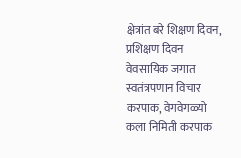क्षेत्रांत बरे शिक्षण दिवन, प्रशिक्षण दिवन वेवसायिक जगात स्वतंत्रपणान विचार करपाक, वेगवेगळ्यो कला निमिती करपाक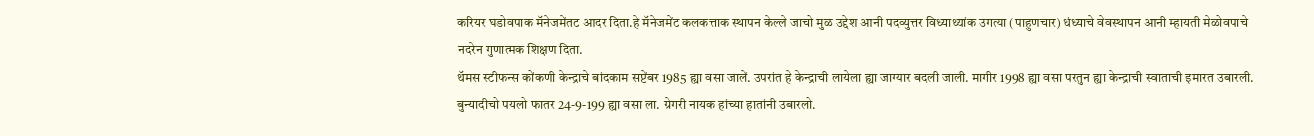करियर घडोवपाक मॅनेजमेंतट आदर दिता.हे मॅनेजमेंट कलकत्ताक स्थापन केल्ले जाचो मुळ उद्देश आनी पदव्युत्तर विध्याथ्यांक उगत्या (पाहुणचार) धंध्याचे वेवस्थापन आनी म्हायती मेळोवपाचे नदरेन गुणात्मक शिक्षण दिता.
थॅमस स्टीफन्स कोंकणी केन्द्राचे बांदकाम सप्टेंबर 1985 ह्या वसा जालें. उपरांत हे केन्द्राची लायेला ह्या जाग्यार बदली जाली. मागीर 1998 ह्या वसा परतुन ह्या केन्द्राची स्वाताची इमारत उबारली. बुन्यादीचो पयलो फातर 24-9-199 ह्या वसा ला. ग्रेगरी नायक हांच्या हातांनी उबारलो.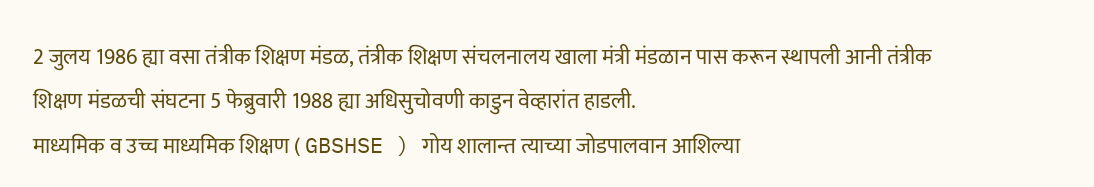2 जुलय 1986 ह्या वसा तंत्रीक शिक्षण मंडळ, तंत्रीक शिक्षण संचलनालय खाला मंत्री मंडळान पास करून स्थापली आनी तंत्रीक शिक्षण मंडळची संघटना 5 फेब्रुवारी 1988 ह्या अधिसुचोवणी काडुन वेव्हारांत हाडली.
माध्यमिक व उच्च माध्यमिक शिक्षण ( GBSHSE ) गोय शालान्त त्याच्या जोडपालवान आशिल्या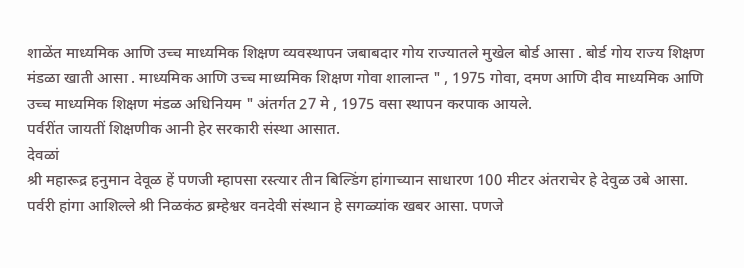शाळेंत माध्यमिक आणि उच्च माध्यमिक शिक्षण व्यवस्थापन जबाबदार गोय राज्यातले मुखेल बोर्ड आसा . बोर्ड गोय राज्य शिक्षण मंडळा खाती आसा . माध्यमिक आणि उच्च माध्यमिक शिक्षण गोवा शालान्त " , 1975 गोवा, दमण आणि दीव माध्यमिक आणि उच्च माध्यमिक शिक्षण मंडळ अधिनियम " अंतर्गत 27 मे , 1975 वसा स्थापन करपाक आयले.
पर्वरींत जायतीं शिक्षणीक आनी हेर सरकारी संस्था आसात.
देवळां
श्री महारूद्र हनुमान देवूळ हें पणजी म्हापसा रस्त्यार तीन बिल्डिंग हांगाच्यान साधारण 100 मीटर अंतराचेर हे देवुळ उबे आसा.
पर्वरी हांगा आशिल्ले श्री निळकंठ ब्रम्हेश्वर वनदेवी संस्थान हे सगळ्यांक खबर आसा. पणजे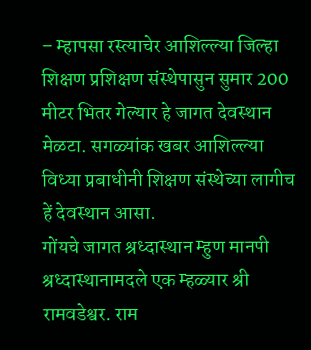– म्हापसा रस्त्याचेर आशिल्ल्या जिल्हा शिक्षण प्रशिक्षण संस्थेपासुन सुमार 200 मीटर भितर गेल्यार हे जागत देवस्थान मेळटा. सगळ्यांक खबर आशिल्ल्या विध्या प्रबाधीनी शिक्षण संस्थेच्या लागीच हें देवस्थान आसा.
गोंयचे जागत श्रध्दास्थान म्हुण मानपी श्रध्दास्थानामदले एक म्हळ्यार श्री रामवडेश्वर. राम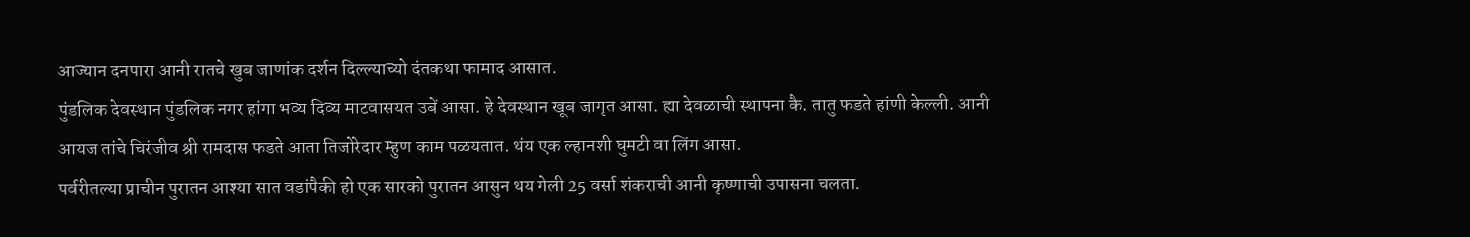आज्यान दनपारा आनी रातचे खुब जाणांक दर्शन दिल्ल्याच्यो दंतकथा फामाद आसात.
पुंडलिक देवस्थान पुंडलिक नगर हांगा भव्य दिव्य माटवासयत उबें आसा. हे देवस्थान खूब जागृत आसा. ह्या देवळाची स्थापना कै. तातु फडते हांणी केल्ली. आनी आयज तांचे चिरंजीव श्री रामदास फडते आता तिजोरेदार म्हुण काम पळयतात. थंय एक ल्हानशी घुमटी वा लिंग आसा.
पर्वरीतल्या प्राचीन पुरातन आश्या सात वडांपैकी हो एक सारको पुरातन आसुन थय गेली 25 वर्सा शंकराची आनी कृष्णाची उपासना चलता.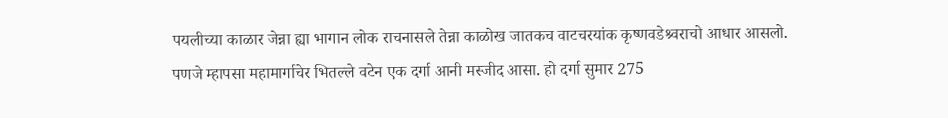पयलीच्या काळार जेन्ना ह्या भागान लोक राचनासले तेन्ना काळोख जातकच वाटचरयांक कृष्णवडेश्र्वराचो आधार आसलो.
पणजे म्हापसा महामार्गाचेर भितल्ले वटेन एक दर्गा आनी मस्जीद आसा. हो दर्गा सुमार 275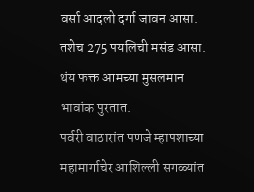वर्सा आदलो दर्गा जावन आसा. तशेच 275 पयलिची मसंड आसा. थंय फक्त आमच्या मुसलमान भावांक पुरतात.
पर्वरी वाठारांत पणजे म्हापशाच्या महामार्गाचेर आशिल्ली सगळ्यांत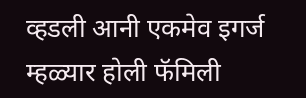व्हडली आनी एकमेव इगर्ज म्हळ्यार होली फॅमिली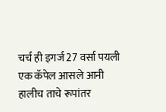चर्च ही इगर्ज 27 वर्सा पयली एक कॅपेल आसले आनी हालीच ताचे रूपांतर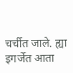चर्चीत जाले. ह्या इगर्जेत आता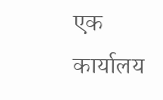एक कार्यालय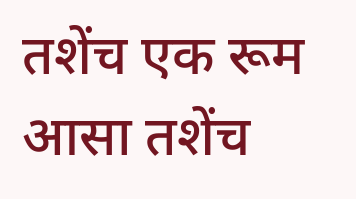तशेंच एक रूम आसा तशेंच